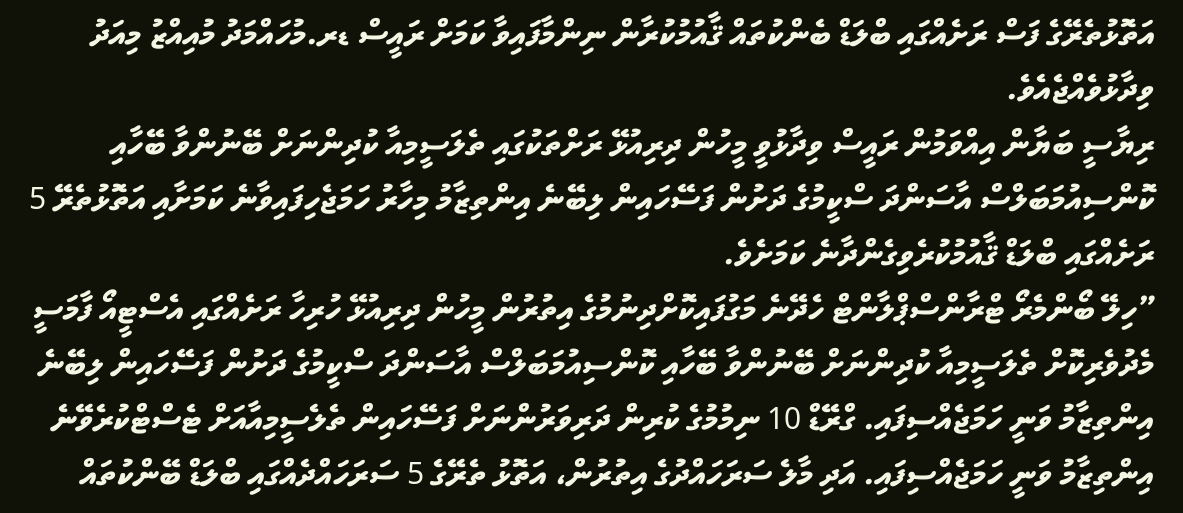އަތޮޅުތެރޭގެ ފަސް ރަށެއްގައި ބްލަޑް ބެންކުތައް ޤާއުމުކުރާން ނިންމާފައިވާ ކަމަށް ރައީސް ޑރ.މުހައްމަދު މުއިއްޒު މިއަދު ވިދާޅުވެއްޖެއެވެ.
ރިޔާސީ ބަޔާން އިއްވަމުން ރައީސް ވިދާޅުވީ މީހުން ދިރިއުޅޭ ރަށްތަކުގައި ތެލަސީމިއާ ކުދިންނަށް ބޭނުންވާ ބޭހާއި ކޮންސިއުމަބަލްސް އާސަންދަ ސްކީމުގެ ދަށުން ފަސޭހައިން ލިބޭނެ އިންތިޒާމު މިހާރު ހަމަޖެހިފައިވާނެ ކަމަށާއި އަތޮޅުތެރޭ 5 ރަށެއްގައި ބްލަޑް ޤާއުމުކުރެވިގެންދާނެ ކަމަށެވެ.
”ހިލޭ ބޯންމެރޯ ޓްރާންސްޕްލާންޓް ހެދޭނެ މަގުފައިކޮށްދިނުމުގެ އިތުރުން މީހުން ދިރިއުޅޭ ހުރިހާ ރަށެއްގައި އެސްޓީއޯ ފާމަސީ މެދުވެރިކޮށް ތެލަސީމިއާ ކުދިންނަށް ބޭނުންވާ ބޭހާއި ކޮންސިއުމަބަލްސް އާސަންދަ ސްކީމުގެ ދަށުން ފަސޭހައިން ލިބޭނެ އިންތިޒާމު ވަނީ ހަމަޖެއްސިފައި. ގްރޭޑް 10 ނިމުމުގެ ކުރިން ދަރިވަރުންނަށް ފަސޭހައިން ތެލެސީމިއާއަށް ޓެސްޓްކުރެވޭނެ އިންތިޒާމު ވަނީ ހަމަޖެއްސިފައި. އަދި މާލެ ސަރަހައްދުގެ އިތުރުން، އަތޮޅު ތެރޭގެ 5 ސަރަހައްދެއްގައި ބްލަޑް ބޭންކުތައް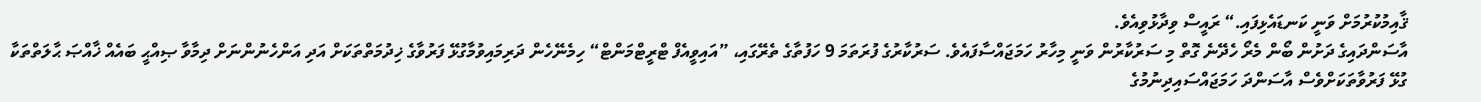ޤާއިމުކުރުމަށް ވަނީ ކަނޑައެޅިފައި.“ ރައީސް ވިދާޅުވިއެވެ.
އާސަންދައިގެ ދަށުން ބޯން މެރޯ ހެދޭނެ ގޮތް މި ސަރުކާރުން ވަނީ މިހާރު ހަމަޖައްސާފައެވެ. ސަރުކާރުގެ ފުރަތަމަ 9 ހަފުތާގެ ތެރޭގައި، ”އައިވީއެފް ޓްރީޓްމަންޓް“ ހިމެނޭހެން ދަރިމައިވުމާގުޅޭ ފަރުވާގެ ޚިދުމަތްތަކަށް އަދި އަންހެނުންނަށް ދިމާވާ ޞިއްޙީ ބައެއް ޚާއްޞަ ޙާލަތްތަކާ ގުޅޭ ފަރުވާތަކަށްވެސް އާސަންދަ ހަމަޖައްސައިދިނުމުގެ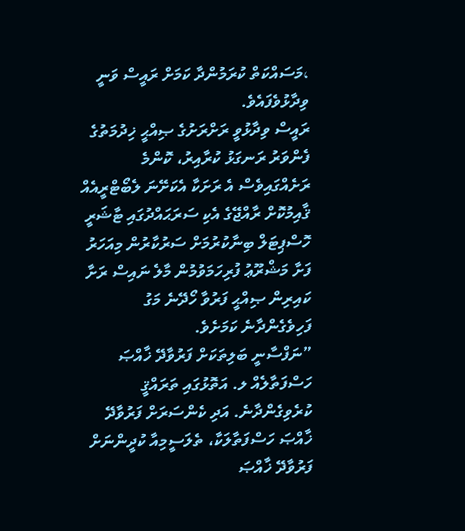،މަސައްކަތް ކުރަމުންދާ ކަމަށް ރައީސް ވަނީ ވިދާޅުވެފައެވެ.
ރައީސް ވިދާޅުވީ ރަށްރަށުގެ ޞިއްޙީ ޚިދުމަތުގެ ފެންވަރު ރަނގަޅު ކުރާއިރު، ކޮންމެ ރަށެއްގައިވެސް އެ ރަށަކާ އެކަށޭނަ ލެބޯޓްރީއެއް ޤާއިމުކޮށް ރާއްޖޭގެ އެކި ސަރަޙައްދުގައި ޓާޝަރީ ހޮސްޕިޓަލް ބިނާކުރުމަށް ސަރުކާރުން މިއަހަރު ފަށާ މަޝްރޫޢު ފުރިހަމަވުމުން މާލެ ނައިސް ރަށާ ކައިރިން ޞިއްޙީ ފަރުވާ ހޯދޭނެ މަގު ފަހިވެގެންދާނެ ކަމަށެވެ.
”ނަފްސާނީ ބަލިތަކަށް ފަރުވާދޭ ޚާއްޞަ ހަސްފަތާލެއް ލ. އަތޮޅުގައި ތަރައްޤީ ކުރެވިގެންދާނެ. އަދި ކެންސަރަށް ފަރުވާދޭ ޚާއްޞަ ހަސްފަތާލަކާ، ތެލަސީމިއާ ކުދީންނަށް ފަރުވާދޭ ޚާއްޞަ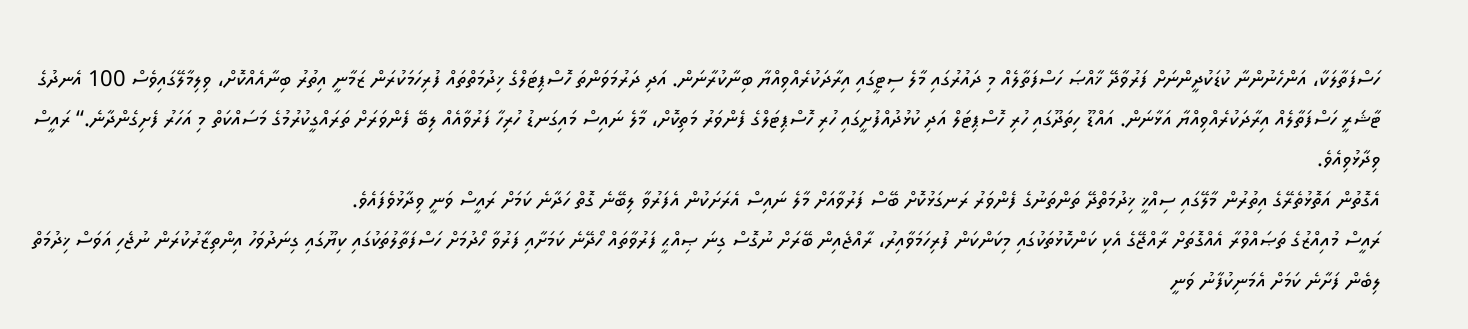ހަސްފަތާލަކާ، އަންހެނުންނާ ކުޑަކުދީންނަށް ފަރުވާދޭ ޚާއްޞަ ހަސްފަތާލެއް މި ދައުރުގައި މާލެ ސިޓީގައި އިރާދަކުރެއްވިއްޔާ ބިނާކުރާނަން. އަދި ދަރުމަވަންތަ ހޮސްޕިޓަލްގެ ޚިދުމަތްތައް ފުރިހަމަކުރަން ޒަމާނީ އިތުރު ބިނާއެއްކޮށް، ވިލިމާލޭގައިވެސް 100 އެނދުގެ ޓާޝަރީ ހަސްފަތާލެއް އިރާދަކުރެއްވިއްޔާ އަޅާނަން. އައްޑޫ ހިތަދޫގައި ހުރި ހޮސްޕިޓަލް އަދި ކުޅުދުއްފުށީގައި ހުރި ހޮސްޕިޓަލްގެ ފެންވަރު މަތިކޮށް، މާލެ ނައިސް މައިގަނޑު ހުރިހާ ފަރުވާއެއް ލިބޭ ފެންވަރަށް ތަރައްގީކުރުމުގެ މަސައްކަތް މި އަހަރު ފެށިގެންދާނެ.“ ރައީސް ވިދާޅުވިއެވެ.
އެގޮތުން އަތޮޅުތެރޭގެ އިތުރުން މާލޭގައި ސިއްޚީ ޚިދުމަތްދޭ ތަންތަނުގެ ފެންވަރު ރަނގަޅުކޮށް ބޭސް ފަރުވާއަށް މާލެ ނައިސް އެރަށަކުން އެފަރުވާ ލިބޭނެ ގޮތް ހަދާނެ ކަމަށް ރައީސް ވަނީ ވިދާޅުވެފައެވެ.
ރައީސް މުއިއްޒުގެ ތަޞައްވުރާ އެއްގޮތަށް ރާއްޖޭގެ އެކި ކަންކޮޅުތަކުގައި މިކަންކަން ފުރިހަމަވާއިރު، ރާއްޖެއިން ބޭރަށް ނުގޮސް ގިނަ ޞިއްޙީ ފަރުވާތައް ހޯދޭނެ ކަމަށާއި ފަރުވާ ހޯދުމަށް ހަސްފަތާލުތަކުގައި ކިޔޫގައި ގިނަދުވަހު އިންތިޒާރުކުރަން ނުޖެހި އަވަސް ޚިދުމަތް ލިބެން ފަށާނެ ކަމަށް އެމަނިކުފާނު ވަނީ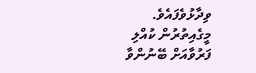ވިދާޅުވެފައެވެ.
މީގެއިތުރުން ކުއްލި ފަރުވާއަށް ބޭނުންވާ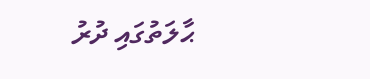ޙާލަތުގައި ދުރު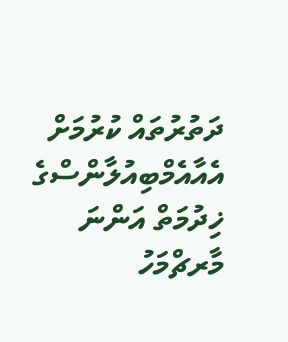ދަތުރުތައް ކުރުމަށް އެއާއެމްބިއުލާންސްގެ ޚިދުމަތް އަންނަ މާރޗްމަހު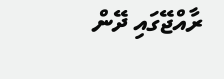ރާއްޖޭގައި ދޭން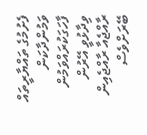ފެށުމުގެ ތައްޔާރީތައް ވަމުންދާކަން ފާހަގަކުރައްވަމުން ވިދާޅުވީ އޭރުން ރާއްޖެއާ ރާއްޖެއިން ބޭރަށްވެސް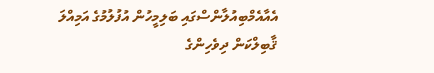އެއާއެމްބިއުލާންސްގައި ބަލިމީހުން އުފުލުމުގެ އަމިއްލަ ޤާބިލްކަން ދިވެހިންގެ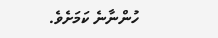ހުންނާނެ ކަމަށެވެ.